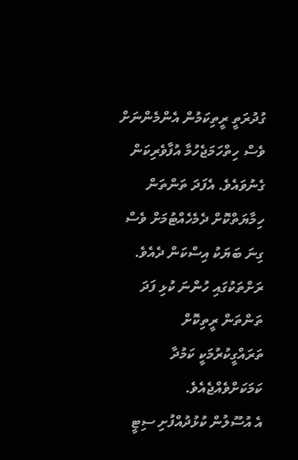ގުދުރަތީ ރީތިކަމުން އެންމެންނަށް ވެސް ހިތްހަމަޖެހުމާ އުފާވެރިކަން ގެނުވައެވެ. އެފަދަ ތަންތަން ހިމާޔަތްކޮށް ދެމެހެއްޓުމަށް ވެސް ގިނަ ބަޔަކު އިސްކަން ދެއެވެ. ރަށްތަކުގައި ހުންނަ ކުޅި ފަދަ ތަންތަން ރީތިކޮށް ތަރައްގީކުރުމަކީ ކަމުދާ ކަމަކަށްވެއްޖެއެވެ.
އެ އުސޫލުން ކުޅުދުއްފުށި ސިޓީ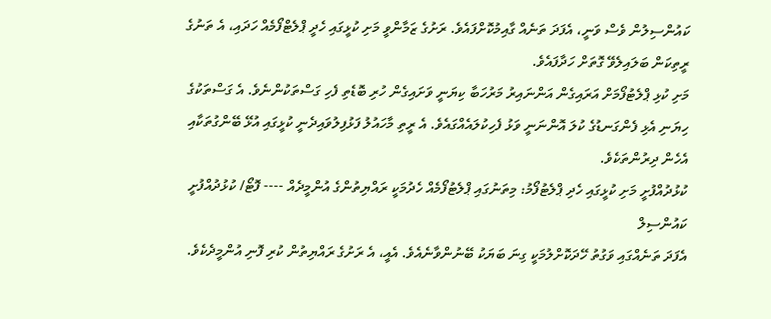ކައުންސިލުން ވެސް ވަނީ، އެފަދަ ތަނެއް ގާއިމުކޮށްފައެވެ. ރަށުގެ ޒަމާންވީ މަށި ކުޅީގައި ހެދީ ޕްލެޓްފޯމެއް ހަދައި، އެ ތަނުގެ ރީތިކަން ބަލައިލެވޭ ގޮތަށް ހަދާފައެވެ.
މަށި ކުޅި ޕްލެޓުފޯމަށް އަރައިގެން އަންނައިރު މަރުހަބާ ކިޔަނީ ވަށައިގެން ހުރި ބޮޑެތި ފެހި ގަސްތަކުންނެވެ. އެ ގަސްތަކުގެ ހިޔަނި އެޅި ފެންގަނޑުގެ ކުލަ އޮންނަނީ ވަޅު ފެހިކުލައެއްގައެވެ. އެ ރީތި މާހައުލު ފަޅުފިލުވައިދެނީ ކުޅީގައި އުޅޭ ބޭންގުތަކާއި އެހެން ދިރުންތަކެވެ.
ކުޅުދުއްފުށީ މަށި ކުޅީގައި ހެދި ޕްލެޓުފޯމު: މިތަނުގައި ޕްލެޓުފޯމެއް ހެދުމަކީ ރައްޔިތުންގެ އުންމީދެއް ---- ފޮޓޯ/ ކުޅުދުއްފުށީ ކައުންސިލް
އެފަދަ ތަނެއްގައި ވަގުތު ހޭދަކޮށްލުމަކީ ގިނަ ބަޔަކު ބޭނުންވާނެއެވެ. އެއީ، އެ ރަށުގެ ރައްޔިތުން ކުރި ފޮނި އުންމީދެކެވެ.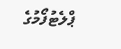ޕްލެޓުފޯމުގެ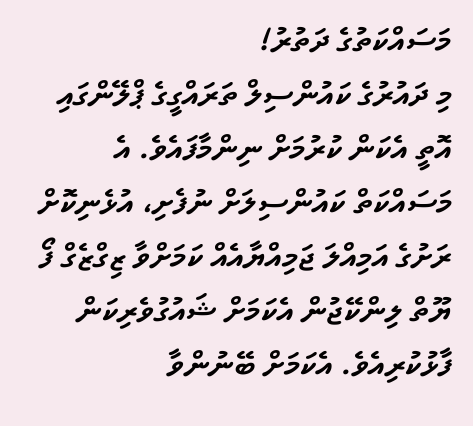މަސައްކަތުގެ ދަތުރު!
މި ދައުރުގެ ކައުންސިލް ތަރައްގީގެ ޕްލޭންގައި އޮތީ އެކަން ކުރުމަށް ނިންމާފައެވެ. އެ މަސައްކަތް ކައުންސިލަށް ނުފެށި، އުޅެނިކޮށް ރަށުގެ އަމިއްލަ ޖަމިއްޔާއެއް ކަމަށްވާ ޒިގްޒެގް ފޯ ޔޫތް ލިންކޭޖުން އެކަމަށް ޝައުގުވެރިކަން ފާޅުކުރިއެވެ. އެކަމަށް ބޭނުންވާ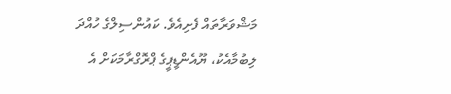މަޝްވަރާތައް ފެށިއެވެ. ކައުންސިލްގެ ހުއްދަ ލިބުމާއެކު، ޔޫއެންޑީޕީގެ ޕްރޮގްރާމަކަށް އެ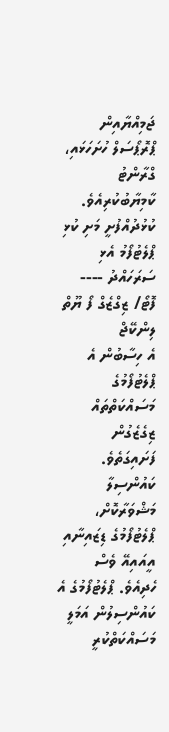ޖަމިއްޔާއިން ޕްރޮޕޯސަލް ހުށަހަޅައި، ގްރާންޓު ކާމިޔާބުކުރިއެވެ.
ކުޅުދުއްފުށީ މަށި ކުޅި ޕްލެޓުފޯމު އެޅި ސަރަހައްދު ---- ފޮޓޯ/ ޒިގްޒެގް ފޯ ޔޫތް ލިންކޭޖް
އެ ހިސާބުން އެ ޕްލެޓުފޯމުގެ މަސައްކަތްތައް ޒިގެޒެގުން ފަށައިގަތެވެ. ކައުންސިލާ މަޝްވަރާކޮށް، ޕްލެޓުފޯމުގެ ޑިޒައިނާއި އީއައިއޭ ވެސް ހެދިއެވެ. ޕްލެޓުފޯމުގެ އެ ކައުންސިލުން އަމަލީ މަސައްކަތްކުރީ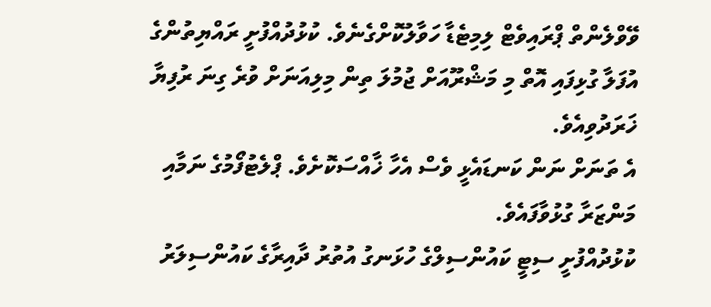ވޭވްލެންތް ޕްރައިވެޓް ލިމިޓެޑާ ހަވާލުކޮށްގެނެވެ. ކުޅުދުއްފުށީ ރައްޔިތުންގެ އުފަލާ ގުޅިފައި އޮތް މި މަޝްރޫއަށް ޖުމުލަ ތިން މިލިއަނަށް ވުރެ ގިނަ ރުފިޔާ ޚަރަދުވިއެވެ.
އެ ތަނަށް ނަން ކަނޑައެޅީ ވެސް އެހާ ޚާއްސަކޮށެވެ. ޕްލެޓުފޯމުގެ ނަމާއި މަންޒަރާ ގުޅުވާފައެވެ.
ކުޅުދުއްފުށީ ސިޓީ ކައުންސިލްގެ ހުޅަނގު އުތުރު ދާއިރާގެ ކައުންސިލަރު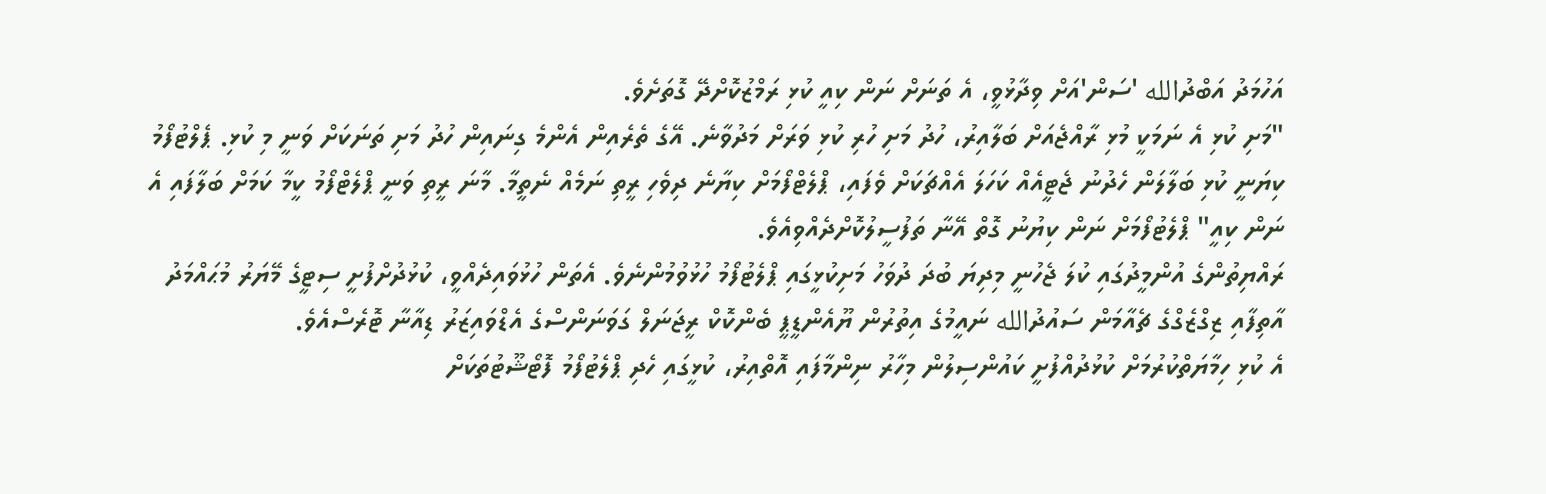އަހުމަދު އަބްދުالله 'ސަން'އަށް ވިދާޅުވީ، އެ ތަނަށް ނަން ކިއީ ކުޅި ރަމްޒުކޮށްދޭ ގޮތަށެވެ.
"މަށި ކުޅި އެ ނަމަކީ މުޅި ރާއްޖެއަށް ބަލާއިރު، ހުދު މަށި ހުރި ކުޅި ވަރަށް މަދުވާނެ. އޭގެ ތެރެއިން އެންމެ ގިނައިން ހުދު މަށި ތަނަކަށް ވަނީ މި ކުޅި. ޕެލްޓުފޯމު ކިޔަނީ ކުޅި ބަލާލަން ހެދުނު ޖެޓީއެއް ކަހަލަ އެއްޗަކަށް ވެފައި، ޕްލެޓްފޯމަށް ކިޔާނެ ދިވެހި ރީތި ނަމެއް ނެތީމާ. މާނަ ރީތި ވަނީ ޕްލެޓްފޯމު ކީމާ ކަމަށް ބަލާފައި އެ ނަން ކިއީ" ޕްލެޓުފޯމަށް ނަން ކިޔުނު ގޮތް އޭނާ ތަފުސީލުކޮށްދެއްވިއެވެ.
ރައްޔިތުންގެ އުންމީދުގައި ކުލަ ޖެހުނީ މިދިޔަ ބުދަ ދުވަހު މަށިކުޅީގައި ޕްލެޓުފޯމު ހުޅުވުމުންނެވެ. އެތަން ހުޅުވައިދެއްވީ، ކުޅުދުށްފުށީ ސިޓީގެ މޭޔަރު މުޙައްމަދު އާތިފާއި ޒިގްޒެގްގެ ޗެއާމަން ސައުދުالله ނައީމުގެ އިތުރުން ޔޫއެންޑީޕީ ބެންކޮކް ރީޖަނަލް ގަވަނަންސްގެ އެޑްވައިޒަރު ޑިއާނާ ޓޮރެސްއެވެ.
އެ ކުޅި ހިމާޔަތްކުރުމަށް ކުޅުދުއްފުށީ ކައުންސިލުން މިހާރު ނިންމާފައި އޮތްއިރު، ކުޅީގައި ހެދި ޕްލެޓުފޯމު ފޮޓޯޝޫޓުތަކަށް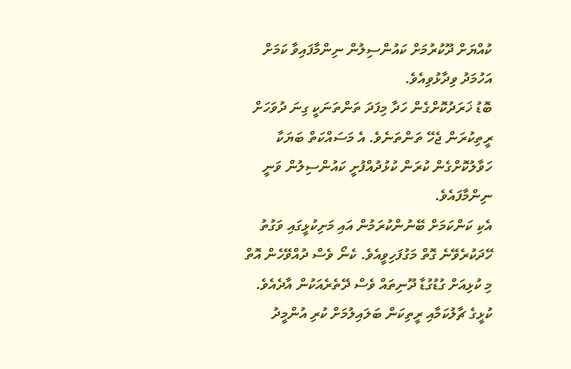ކުއްޔަށް ދޫކުރުމަށް ކައުންސިލުން ނިންމާފައިވާ ކަމަށް އަހުމަދު ވިދާޅުވިއެވެ.
ބޮޑު ޚަރަދުކޮށްގެން ހަދާ މިފަދަ ތަންތަނަކީ ގިނަ ދުވަހަށް ރީތިކުރަން ޖެހޭ ތަންތަނެވެ. އެ މަސައްކަތް ބަޔަކާ ހަވާލުކޮށްގެން ކުރަން ކުޅުދުއްފުށީ ކައުންސިލުން ވަނީ ނިންމާފައެވެ.
އެކި ކަންކަމަށް ބޭނުންކުރަމުން އައި މަށިކުޅީގައި ވަގުތު ހޭދަކުރެވޭނެ ގޮތް މަގުފަހިވީއެވެ. ކެނޯ ވެސް ދުއްވޭހެން އޮތް މި ކުޅިއަށް ގުޑުގުޑާ ދޫނިތައް ވެސް ދޭތެރެއަކުން އާދެއެވެ. ކުޅީގެ ޗާލުކަމާއި ރީތިކަން ބަލައިލުމަށް ކުރި އުންމީދު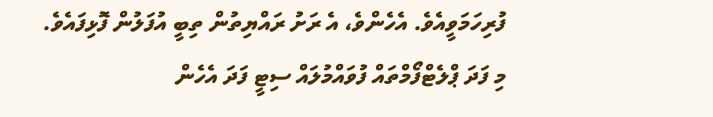ފުރިހަމަވީއެވެ. އެހެންވެ، އެ ރަށު ރައްޔިތުން ތިބީ އުފަލުން ފޮޅިފައެވެ.
މި ފަދަ ޕްލެޓްފޯމްތައް ފުވައްމުލައް ސިޓީ ފަދަ އެހެން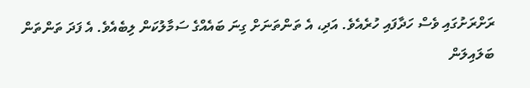ރަށްރަށުގައި ވެސް ހަދާފައި ހުރެއެވެ. އަދި، އެ ތަންތަނަށް ގިނަ ބައެއްގެ ސަމާލުކަން ލިބެއެވެ. އެ ފަދަ ތަންތަން ބަލައިލަން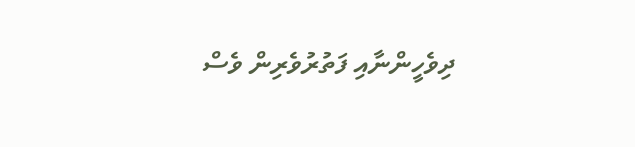ދިވެހީންނާއި ފަތުރުވެރިން ވެސް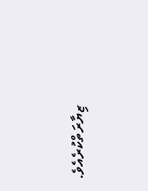ޒިޔާރަތްކުރެއެވެ.